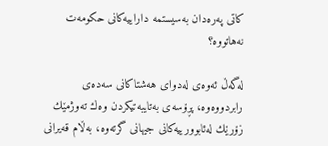كاتی په‌ره‌دان به‌سیستمه‌ داراییه‌كانی حكومه‌ت نه‌هاتووه‌؟ ‌

له‌گه‌ڵ ئه‌وه‌ی له‌دوای هه‌شتاكانی سه‌ده‌ی رابردووه‌وه‌، پڕۆسه‌ی به‌تایبه‌تیكردن وه‌ك ته‌وژمێك زۆرێك له‌ئابوورییه‌كانی جیهانی گرته‌وه‌، به‌ڵام قه‌یرانی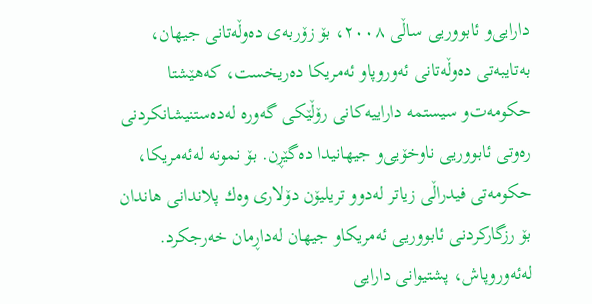دارایی‌و ئابووریی ساڵی ٢٠٠٨، بۆ زۆربه‌ی ده‌وڵه‌تانی جیهان، به‌تایبه‌تی ده‌وڵه‌تانی ئه‌وروپاو ئه‌مریكا ده‌ریخست، كه‌هێشتا حكومه‌ت‌و سیستمه‌ داراییه‌كانی رۆڵێكی گه‌وره‌ له‌ده‌ستنیشانكردنی ره‌وتی ئابووریی ناوخۆیی‌و جیهانیدا ده‌گێڕن. بۆ نمونه‌ له‌ئه‌مریكا، حكومه‌تی فیدراڵی زیاتر له‌دوو تریلیۆن دۆلاری وه‌ك پلاندانی هاندان بۆ رزگاركردنی ئابووریی ئه‌مریكاو جیهان له‌داڕمان خه‌رجكرد. له‌ئه‌وروپاش، پشتیوانی دارایی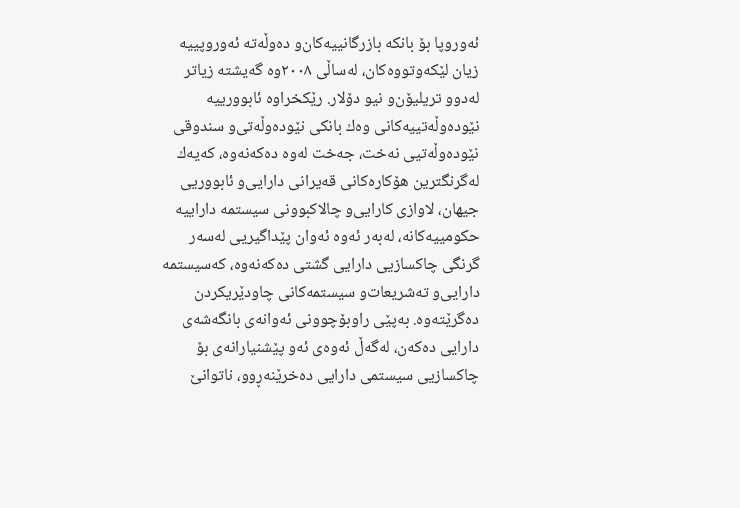ئه‌وروپا بۆ بانكه‌ بازرگانییه‌كان‌و ده‌وڵه‌ته‌ ئه‌وروپییه‌ زیان لێكه‌وتووه‌كان، له‌ساڵی ٢٠٠٨وه‌ گه‌یشته‌ زیاتر له‌دوو تریلیۆن‌و نیو دۆلار. رێكخراوه‌ ئابوورییه‌ نێوده‌وڵه‌تییه‌كانی وه‌ك بانكی نێوده‌وڵه‌تی‌و سندوقی نێوده‌وڵه‌تیی نه‌خت، جه‌خت له‌وه‌ ده‌كه‌نه‌وه‌، كه‌یه‌ك له‌گرنگترین هۆكاره‌كانی قه‌یرانی دارایی‌و ئابووریی جیهان، لاوازی كارایی‌و چالاكبوونی سیستمه‌ داراییه‌ حكومییه‌كانه‌، له‌به‌ر ئه‌وه‌ ئه‌وان پێداگیریی له‌سه‌ر گرنگی چاكسازیی دارایی گشتی ده‌كه‌نه‌وه‌، كه‌سیستمه‌ دارایی‌و ته‌شریعات‌و سیستمه‌كانی چاودێریكردن ده‌گرێته‌وه‌. به‌پێی راوبۆچوونی ئه‌وانه‌ی بانگه‌شه‌ی دارایی ده‌كه‌ن، له‌گه‌ڵ ئه‌وه‌ی ئه‌و پێشنیارانه‌ی بۆ چاكسازیی سیستمی دارایی ده‌خرێنه‌ڕوو، ناتوانێ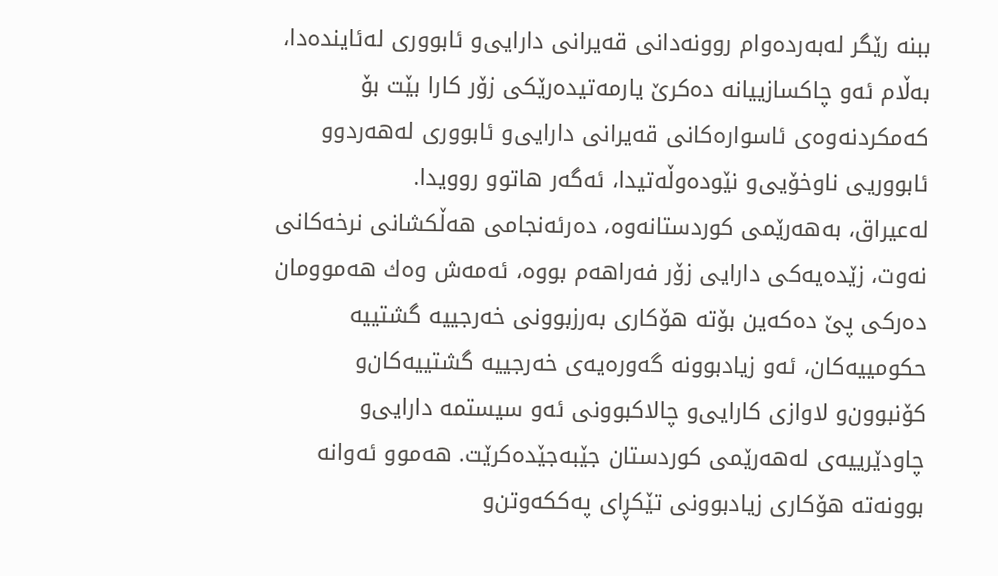ببنه‌ رێگر له‌به‌رده‌وام روونه‌دانی قه‌یرانی دارایی‌و ئابووری له‌ئاینده‌دا، به‌ڵام ئه‌و چاكسازییانه‌ ده‌كرێ یارمه‌تیده‌رێكی زۆر كارا بێت بۆ كه‌مكردنه‌وه‌ی ئاسواره‌كانی قه‌یرانی دارایی‌و ئابووری له‌هه‌ردوو ئابووریی ناوخۆیی‌و نێوده‌وڵه‌تیدا، ئه‌گه‌ر هاتوو روویدا.
له‌عیراق، به‌هه‌رێمی كوردستانه‌وه‌، ده‌رئه‌نجامی هه‌ڵكشانی نرخه‌كانی نه‌وت، زێده‌یه‌كی دارایی زۆر فه‌راهه‌م بووه‌، ئه‌مه‌ش وه‌ك هه‌موومان ده‌ركی پێ ده‌كه‌ین بۆته‌ هۆكاری به‌رزبوونی خه‌رجییه‌ گشتییه‌ حكومییه‌كان، ئه‌و زیادبوونه‌ گه‌وره‌یه‌ی خه‌رجییه‌ گشتییه‌كان‌و كۆنبوون‌و لاوازی كارایی‌و چالاكبوونی ئه‌و سیستمه‌ دارایی‌و چاودێرییه‌ی له‌هه‌رێمی كوردستان جێبه‌جێده‌كرێت. هه‌موو ئه‌وانه‌ بوونه‌ته‌ هۆكاری زیادبوونی تێكڕای په‌ككه‌وتن‌و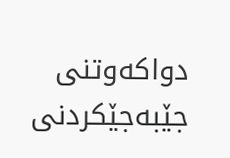دواكه‌وتنی جێبه‌جێكردنی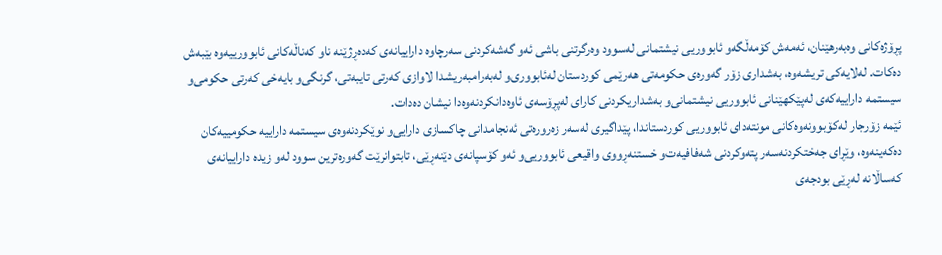پڕۆژه‌كانی وه‌به‌رهێنان، ئه‌مه‌ش كۆمه‌ڵگه‌و ئابووریی نیشتمانی له‌سوود وه‌رگرتنی باشی ئه‌و گه‌شه‌كردنی سه‌رچاوه‌ داراییانه‌ی كه‌ده‌ڕژێنه‌ ناو كه‌ناڵه‌كانی ئابوورییه‌وه‌ بێبه‌ش ده‌كات. له‌لایه‌كی تریشه‌وه‌، به‌شداری زۆر گه‌وره‌ی حكومه‌تی هه‌رێمی كوردستان له‌ئابووری‌و له‌به‌رامبه‌ریشدا لاوازی كه‌رتی تایبه‌تی، گرنگی‌و بایه‌خی كه‌رتی حكومی‌و سیستمه‌ داراییه‌كه‌ی له‌پێكهێنانی ئابووریی نیشتمانی‌و به‌شداریكردنی كارای له‌پڕۆسه‌ی ئاوه‌دانكردنه‌وه‌دا نیشان ده‌دات.
ئێمه‌ زۆرجار له‌كۆبوونه‌وه‌كانی مونته‌دای ئابووریی كوردستاندا، پێداگیری له‌سه‌ر زه‌روره‌تی ئه‌نجامدانی چاكسازی دارایی‌و نوێكردنه‌وه‌ی سیستمه‌ داراییه‌ حكومییه‌كان ده‌كه‌ینه‌وه‌، وێڕای جه‌ختكردنه‌سه‌ر پته‌وكردنی شه‌فافیه‌ت‌و خستنه‌ڕووی واقیعی ئابووریی‌و ئه‌و كۆسپانه‌ی دێنه‌ڕێی، تابتوانرێت گه‌وره‌ترین سوود له‌و زیده‌ داراییانه‌ی كه‌ساڵانه‌ له‌ڕێی بودجه‌ی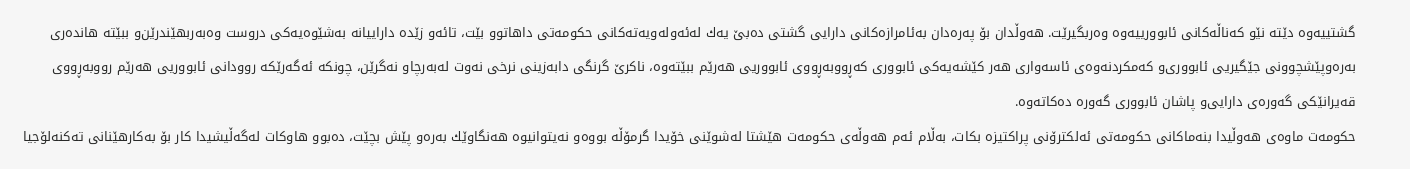گشتییه‌وه‌ دێته‌ نێو كه‌ناڵه‌كانی ئابوورییه‌وه‌ وه‌ربگیرێت. هه‌وڵدان بۆ په‌ره‌دان به‌ئامرازه‌كانی دارایی گشتی ده‌بێ یه‌ك له‌ئه‌وله‌ویه‌ته‌كانی حكومه‌تی داهاتوو بێت، تائه‌و زێده‌ داراییانه‌ به‌شێوه‌یه‌كی دروست وه‌به‌ربهێندرێن‌و ببێته‌ هانده‌ری به‌ره‌وپێشچوونی جێگیریی ئابووری‌و كه‌مكردنه‌وه‌ی ئاسه‌واری هه‌ر كێشه‌یه‌كی ئابووری كه‌ڕووبه‌ڕووی ئابووریی هه‌رێم ببێته‌وه‌، ناكرێ گرنگی دابه‌زینی نرخی نه‌وت له‌به‌رچاو نه‌گرێن، چونكه‌ ئه‌گه‌رێكه‌ روودانی ئابووریی هه‌رێم رووبه‌ڕووی قه‌یرانێكی گه‌وره‌ی دارایی‌و پاشان ئابووری گه‌وره‌ ده‌كاته‌وه‌.
حكومه‌ت ماوه‌ی هه‌وڵیدا بنه‌ماكانی حكومه‌تی ئه‌لكترۆنی پراكتیزه‌ بكات، به‌ڵام ئه‌م هه‌وڵه‌ی حكومه‌ت هێشتا له‌شوێنی خۆیدا گرمۆڵه‌ بووه‌و نه‌یتوانیوه‌ هه‌نگاوێك به‌ره‌و پێش بچێت، ده‌بوو هاوكات له‌گه‌ڵیشیدا كار بۆ به‌كارهێنانی ته‌كنه‌لۆجیا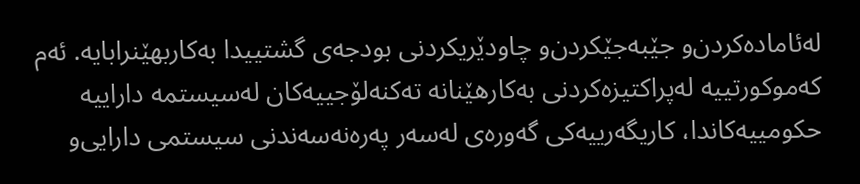له‌ئاماده‌كردن‌و جێبه‌جێكردن‌و چاودێریكردنی بودجه‌ی گشتییدا به‌كاربهێنرابایه‌. ئه‌م كه‌موكورتییه‌ له‌پراكتیزه‌كردنی به‌كارهێنانه‌ ته‌كنه‌لۆجییه‌كان له‌سیستمه‌ داراییه‌ حكومییه‌كاندا، كاریگه‌رییه‌كی گه‌وره‌ی له‌سه‌ر په‌ره‌نه‌سه‌ندنی سیستمی دارایی‌و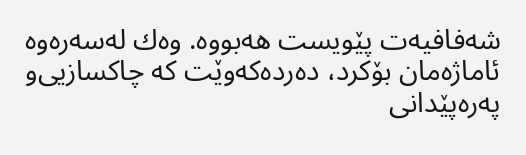شه‌فافیه‌ت پێویست هه‌بووه‌. وه‌ك له‌سه‌ره‌وه‌ ئاماژه‌مان بۆكرد، ده‌رده‌كه‌وێت كه‌ چاكسازیی‌و په‌ره‌پێدانی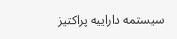سیستمه‌ داراییه‌ پراكتیز